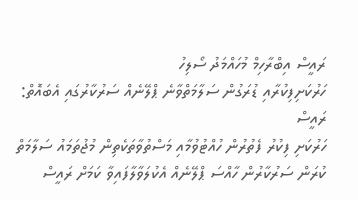ރައީސް އިބްރާހިމް މުހައްމަދު ސޯލިހު
ހަރުކަށިފިކުރާއި ޑުރަގުން ސަލާމަތްވާނެ ޕްލޭނެއް ސަރުކާރުގައި އެބައޮތް: ރައީސް
ހަރުކަށި ފިކުރު ފެތުރުން ހުއްޓުވުމާއި މަސްތުވާތަކެތިން މުޖުތަމައު ސަލާމަތް ކުރަން ސަރުކާރުން ހާއްސަ ޕްލޭނެއް އެކުލަވާލާފައިވާ ކަމަށް ރައީސް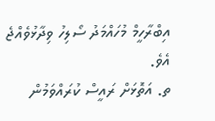އިބްރާހީމް މުހައްމަދު ސޯލިހު ވިދާޅުވެއްޖެ އެވެ.
ތ. އަތޮޅަށް ރައީސް ކުރައްވަމުން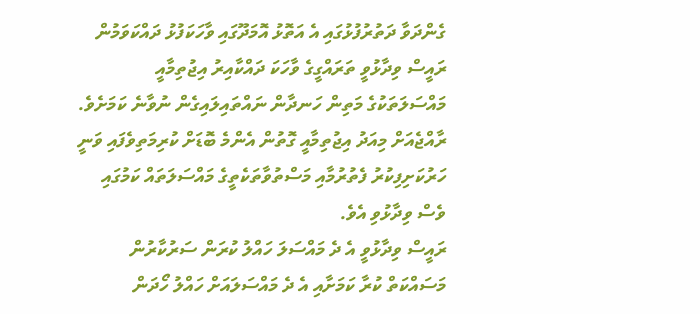ގެންދަވާ ދަތުރުފުޅުގައި އެ އަތޮޅު އޮމަދޫގައި ވާހަކަފުޅު ދައްކަވަމުން ރައީސް ވިދާޅުވީ ތަރައްގީގެ ވާހަކަ ދައްކާއިރު އިޖުތިމާއީ މައްސަލަތަކުގެ މަތިން ހަނދާން ނައްތައިލައިގެން ނުވާނެ ކަމަށެވެ. ރާއްޖެއަށް މިއަދު އިޖުތިމާއީ ގޮތުން އެންމެ ބޮޑަށް ކުރިމަތިވެފައި ވަނީ ހަރުކަށިފިކުރު ފެތުރުމާއި މަސްތުވާތަކެތީގެ މައްސަލަތައް ކަމުގައި ވެސް ވިދާޅުވި އެވެ.
ރައީސް ވިދާޅުވީ އެ ދެ މައްސަލަ ހައްލު ކުރަން ސަރުކާރުން މަސައްކަތް ކުރާ ކަމަށާއި އެ ދެ މައްސަލައަށް ހައްލު ހޯދަން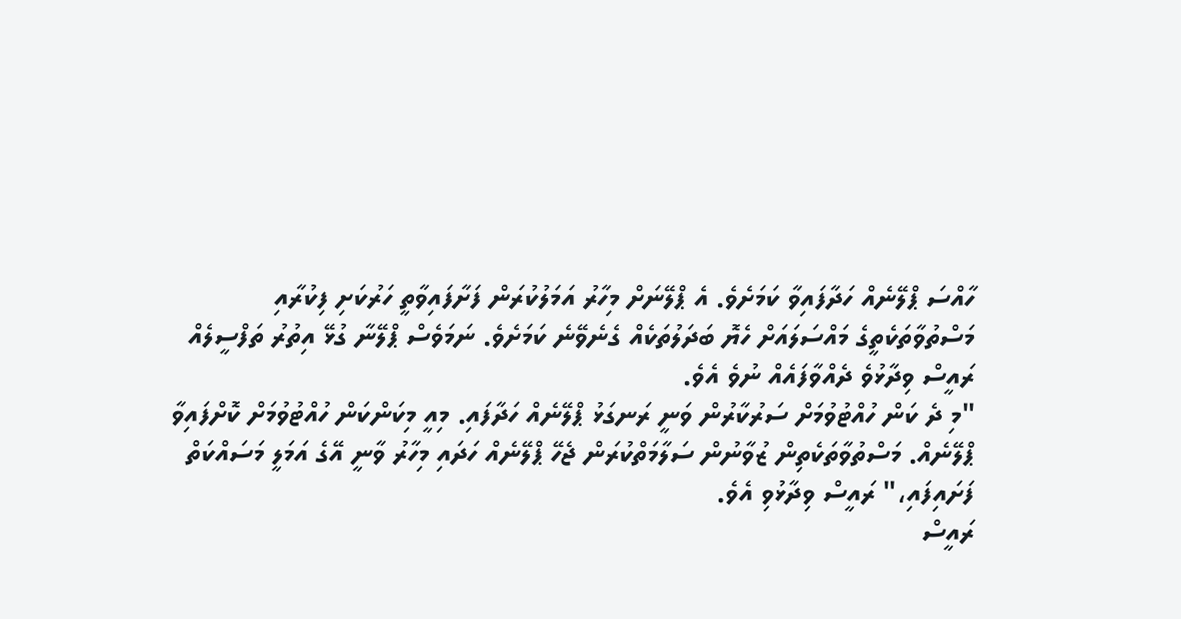ހާއްސަ ޕްލޭނެއް ހަދާފައިވާ ކަމަށެވެ. އެ ޕްލޭނަށް މިހާރު އަމަލުކުރަން ފަށާފައިވާތީ ހަރުކަށި ފިކުރާއި މަސްތުވާތަކެތީގެ މައްސަލައަށް ހެޔޮ ބަދަލުތަކެއް ގެނެވޭނެ ކަމަށެވެ. ނަމަވެސް ޕްލޭނާ ގުޅޭ އިތުރު ތަފްސީލެއް ރައީސް ވިދާޅުވެ ދެއްވާފައެއް ނުވެ އެވެ.
"މި ދެ ކަން ހުއްޓުވުމަށް ސަރުކާރުން ވަނީ ރަނގަޅު ޕްލޭނެއް ހަދާފައި. މިއީ މިކަންކަން ހުއްޓުވުމަށް ކޮށްފައިވާ ޕްލޭނެއް. މަސްތުވާތަކެތިން ޒުވާނުން ސަލާމަތްކުރަން ޖެހޭ ޕްލޭނެއް ހަދައި މިހާރު ވާނީ އޭގެ އަމަލީ މަސައްކަތް ފަށައިފައި،" ރައީސް ވިދާޅުވި އެވެ.
ރައީސް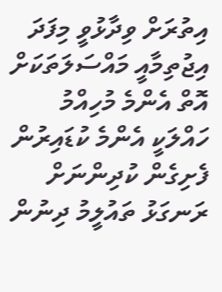އިތުރަށް ވިދާޅުވީ މިފަދަ އިޖުތިމާއީ މައްސަލަތަކަށް އޮތް އެންމެ މުހިއްމު ހައްލަކީ އެންމެ ކުޑައިރުން ފެށިގެން ކުދިންނަށް ރަނގަޅު ތައުލީމު ދިނުން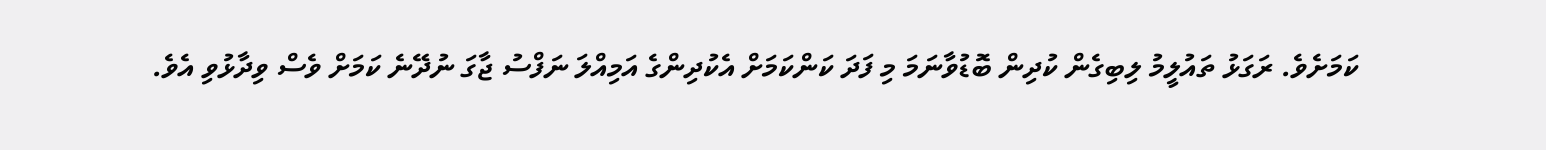ކަމަށެވެ. ރަގަޅު ތައުލީމު ލިބިގެން ކުދިން ބޮޑުވާނަމަ މި ފަދަ ކަންކަމަށް އެކުދިންގެ އަމިއްލަ ނަފްސު ޖާގަ ނުދޭނެ ކަމަށް ވެސް ވިދާޅުވި އެވެ.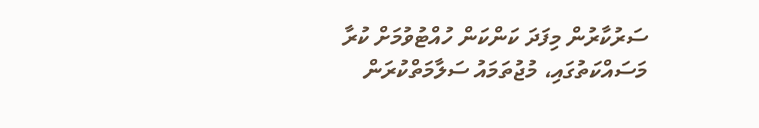ސަރުކާރުން މިފަދަ ކަންކަން ހުއްޓުވުމަށް ކުރާ މަސައްކަތުގައި، މުޖުތަމައު ސަލާމަތްކުރަން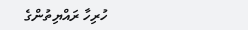ހުރިހާ ރައްޔިތުންގެ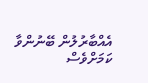އެއްބާރުލުން ބޭނުންވާ ކަމަށްވެސް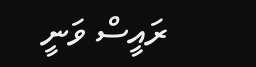ރައީސް ވަނީ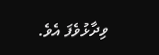ވިދާޅުވެފަ އެވެ.